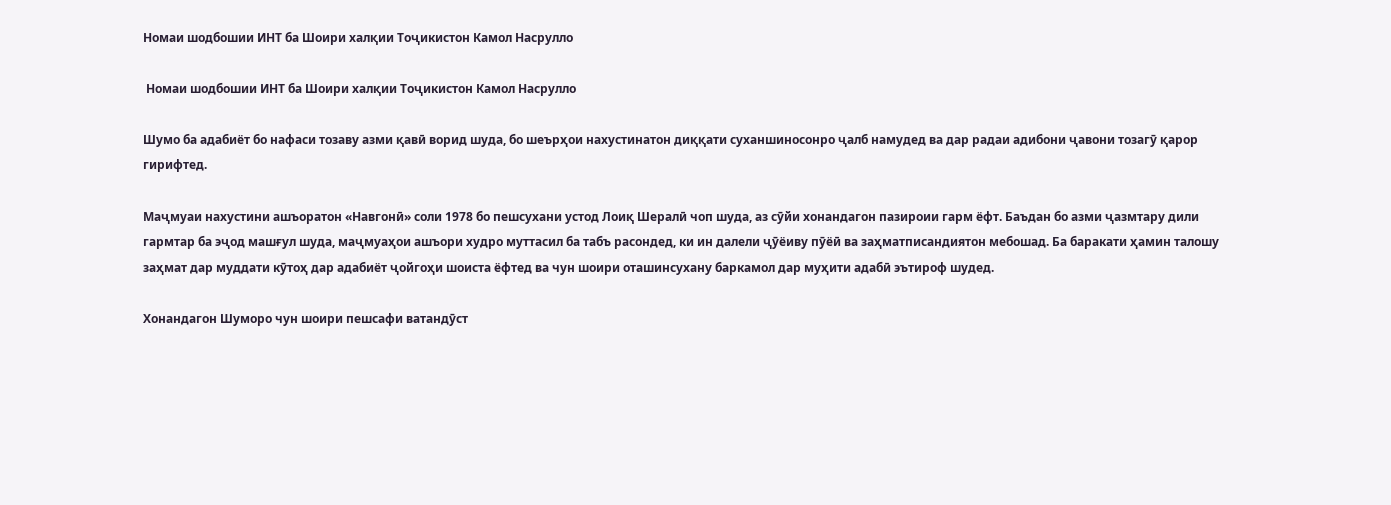Номаи шодбошии ИНТ ба Шоири халқии Тоҷикистон Камол Насрулло

 Номаи шодбошии ИНТ ба Шоири халқии Тоҷикистон Камол Насрулло

Шумо ба адабиёт бо нафаси тозаву азми қавӣ ворид шуда, бо шеърҳои нахустинатон диққати суханшиносонро ҷалб намудед ва дар радаи адибони ҷавони тозагӯ қарор гирифтед.

Маҷмуаи нахустини ашъоратон «Навгонӣ» соли 1978 бо пешсухани устод Лоиқ Шералӣ чоп шуда, аз сӯйи хонандагон пазироии гарм ёфт. Баъдан бо азми ҷазмтару дили гармтар ба эҷод машғул шуда, маҷмуаҳои ашъори худро муттасил ба табъ расондед, ки ин далели ҷӯёиву пӯёӣ ва заҳматписандиятон мебошад. Ба баракати ҳамин талошу заҳмат дар муддати кӯтоҳ дар адабиёт ҷойгоҳи шоиста ёфтед ва чун шоири оташинсухану баркамол дар муҳити адабӣ эътироф шудед.

Хонандагон Шуморо чун шоири пешсафи ватандӯст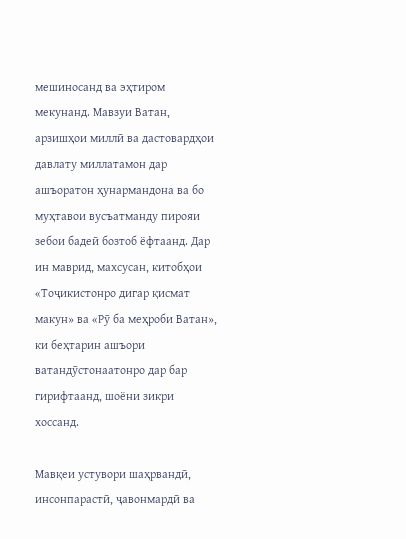мешиносанд ва эҳтиром мекунанд. Мавзуи Ватан, арзишҳои миллӣ ва дастовардҳои давлату миллатамон дар ашъоратон ҳунармандона ва бо муҳтавои вусъатманду пирояи зебои бадеӣ бозтоб ёфтаанд. Дар ин маврид, махсусан, китобҳои «Тоҷикистонро дигар қисмат макун» ва «Рӯ ба меҳроби Ватан», ки беҳтарин ашъори ватандӯстонаатонро дар бар гирифтаанд, шоёни зикри хоссанд.

Мавқеи устувори шаҳрвандӣ, инсонпарастӣ, ҷавонмардӣ ва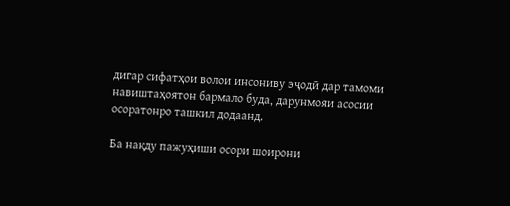дигар сифатҳои волои инсониву эҷодӣ дар тамоми навиштаҳоятон бармало буда, дарунмояи асосии осоратонро ташкил додаанд.

Ба нақду пажуҳиши осори шоирони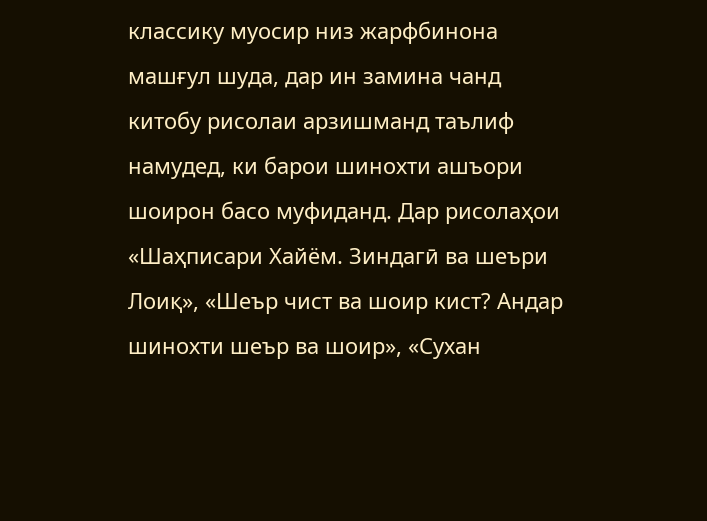классику муосир низ жарфбинона машғул шуда, дар ин замина чанд китобу рисолаи арзишманд таълиф намудед, ки барои шинохти ашъори шоирон басо муфиданд. Дар рисолаҳои «Шаҳписари Хайём. Зиндагӣ ва шеъри Лоиқ», «Шеър чист ва шоир кист? Андар шинохти шеър ва шоир», «Сухан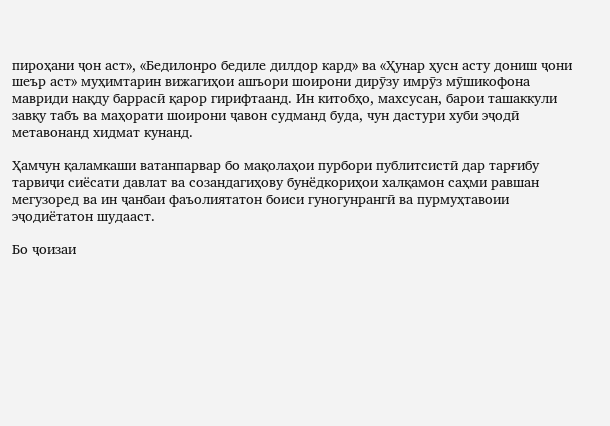пироҳани ҷон аст», «Бедилонро бедиле дилдор кард» ва «Ҳунар ҳусн асту дониш ҷони шеър аст» муҳимтарин вижагиҳои ашъори шоирони дирӯзу имрӯз мӯшикофона мавриди нақду баррасӣ қарор гирифтаанд. Ин китобҳо, махсусан, барои ташаккули завқу табъ ва маҳорати шоирони ҷавон судманд буда, чун дастури хуби эҷодӣ метавонанд хидмат кунанд.

Ҳамчун қаламкаши ватанпарвар бо мақолаҳои пурбори публитсистӣ дар тарғибу тарвиҷи сиёсати давлат ва созандагиҳову бунёдкориҳои халқамон саҳми равшан мегузоред ва ин ҷанбаи фаъолиятатон боиси гуногунрангӣ ва пурмуҳтавоии эҷодиётатон шудааст.

Бо ҷоизаи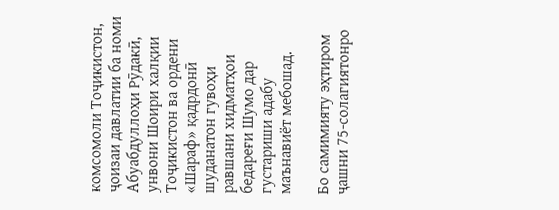комсомоли Тоҷикистон, ҷоизаи давлатии ба номи Абуабдуллоҳи Рӯдакӣ, унвони Шоири халқии Тоҷикистон ва ордени «Шараф» қадрдонӣ шуданатон гувоҳи равшани хидматҳои бедареғи Шумо дар густариши адабу маънавиёт мебошад.

Бо самимияту эҳтиром ҷашни 75-солагиятонро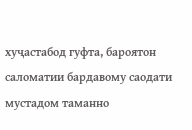хуҷастабод гуфта, бароятон саломатии бардавому саодати мустадом таманно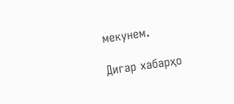мекунем.

Дигар хабарҳо